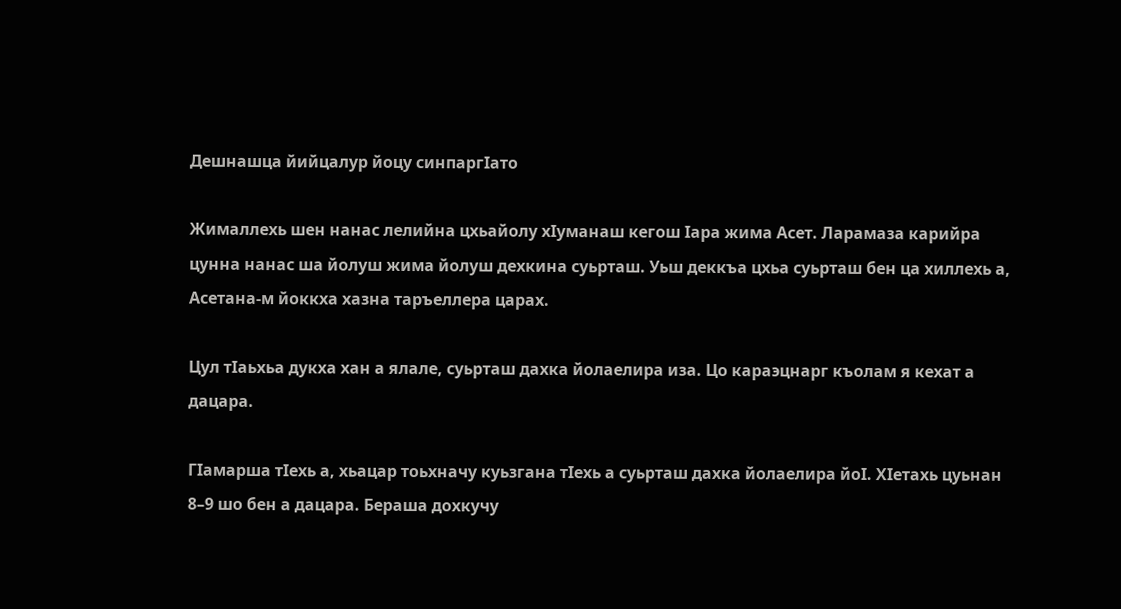Дешнашца йийцалур йоцу синпаргIато

Жималлехь шен нанас лелийна цхьайолу хIуманаш кегош Iара жима Асет. Ларамаза карийра цунна нанас ша йолуш жима йолуш дехкина суьрташ. Уьш деккъа цхьа суьрташ бен ца хиллехь а, Асетана-м йоккха хазна таръеллера царах.

Цул тIаьхьа дукха хан а ялале, суьрташ дахка йолаелира иза. Цо караэцнарг къолам я кехат а дацара.

ГIамарша тIехь а, хьацар тоьхначу куьзгана тIехь а суьрташ дахка йолаелира йоI. ХIетахь цуьнан 8–9 шо бен а дацара. Бераша дохкучу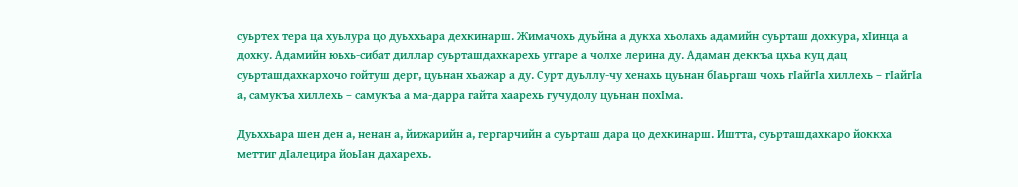суьртех тера ца хуьлура цо дуьххьара дехкинарш. Жимачохь дуьйна а дукха хьолахь адамийн суьрташ дохкура, хIинца а дохку. Адамийн юьхь-сибат диллар суьрташдахкарехь уггаре а чолхе лерина ду. Адаман деккъа цхьа куц дац суьрташдахкархочо гойтуш дерг, цуьнан хьажар а ду. Сурт дуьллу-чу хенахь цуьнан бIаьргаш чохь гIайгIа хиллехь – гIайгIа а, самукъа хиллехь – самукъа а ма-дарра гайта хаарехь гучудолу цуьнан похIма.

Дуьххьара шен ден а, ненан а, йижарийн а, гергарчийн а суьрташ дара цо дехкинарш. Иштта, суьрташдахкаро йоккха меттиг дIалецира йоьIан дахарехь.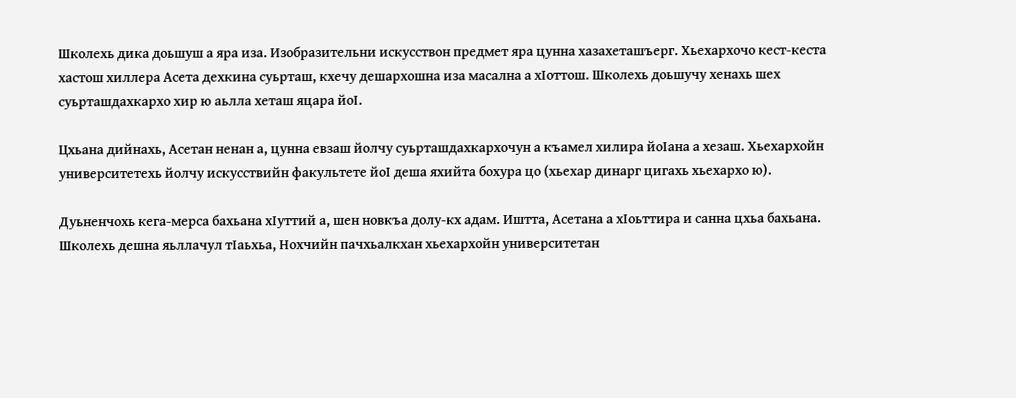Школехь дика доьшуш а яра иза. Изобразительни искусствон предмет яра цунна хазахеташъерг. Хьехархочо кест-кеста хастош хиллера Асета дехкина суьрташ, кхечу дешархошна иза масална а хIоттош. Школехь доьшучу хенахь шех суьрташдахкархо хир ю аьлла хеташ яцара йоI.

Цхьана дийнахь, Асетан ненан а, цунна евзаш йолчу суьрташдахкархочун а къамел хилира йоIана а хезаш. Хьехархойн университетехь йолчу искусствийн факультете йоI деша яхийта бохура цо (хьехар динарг цигахь хьехархо ю).

Дуьненчохь кега-мерса бахьана хIуттий а, шен новкъа долу-кх адам. Иштта, Асетана а хIоьттира и санна цхьа бахьана. Школехь дешна яьллачул тIаьхьа, Нохчийн пачхьалкхан хьехархойн университетан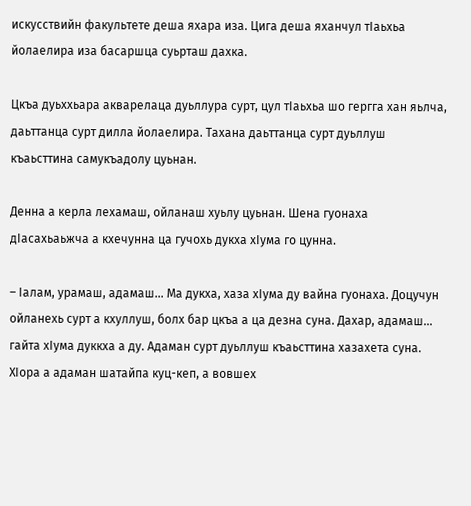искусствийн факультете деша яхара иза. Цига деша яханчул тIаьхьа йолаелира иза басаршца суьрташ дахка.

Цкъа дуьххьара акварелаца дуьллура сурт, цул тIаьхьа шо гергга хан яьлча, даьттанца сурт дилла йолаелира. Тахана даьттанца сурт дуьллуш къаьсттина самукъадолу цуьнан.

Денна а керла лехамаш, ойланаш хуьлу цуьнан. Шена гуонаха дIасахьаьжча а кхечунна ца гучохь дукха хIума го цунна.

– Iалам, урамаш, адамаш… Ма дукха, хаза хIума ду вайна гуонаха. Доцучун ойланехь сурт а кхуллуш, болх бар цкъа а ца дезна суна. Дахар, адамаш… гайта хIума дуккха а ду. Адаман сурт дуьллуш къаьсттина хазахета суна. ХIора а адаман шатайпа куц-кеп, а вовшех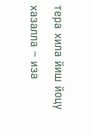тера хила йиш йоцу хазалла – иза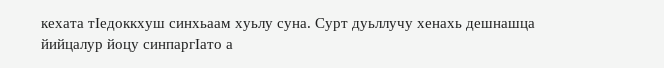кехата тIедоккхуш синхьаам хуьлу суна. Сурт дуьллучу хенахь дешнашца йийцалур йоцу синпаргIато а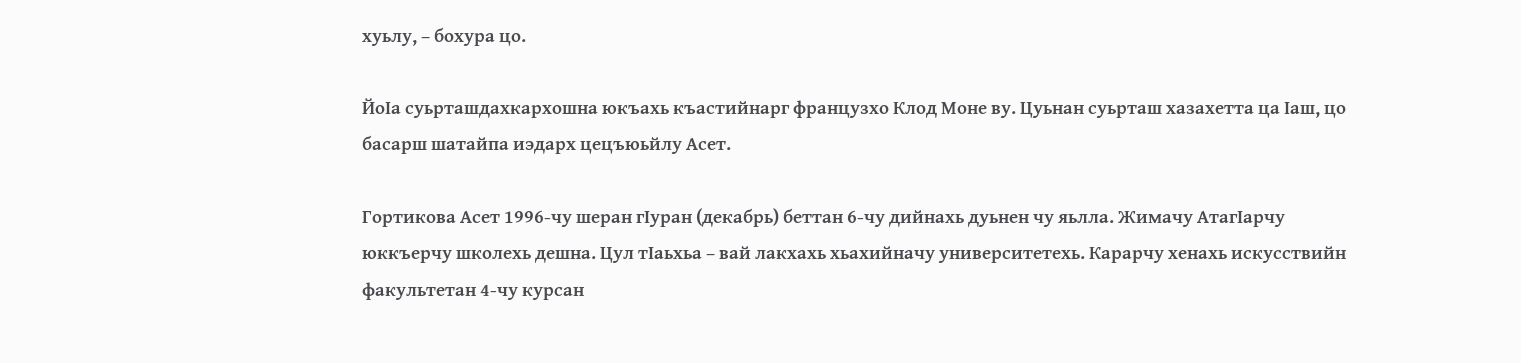хуьлу, – бохура цо.

ЙоIа суьрташдахкархошна юкъахь къастийнарг французхо Клод Моне ву. Цуьнан суьрташ хазахетта ца Iаш, цо басарш шатайпа иэдарх цецъюьйлу Асет.

Гортикова Асет 1996-чу шеран гIуран (декабрь) беттан 6-чу дийнахь дуьнен чу яьлла. Жимачу АтагIарчу юккъерчу школехь дешна. Цул тIаьхьа – вай лакхахь хьахийначу университетехь. Карарчу хенахь искусствийн факультетан 4-чу курсан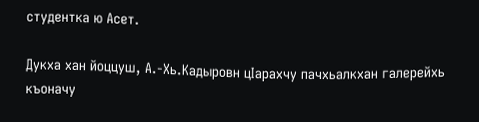студентка ю Асет.

Дукха хан йоццуш, А.-Хь.Кадыровн цIарахчу пачхьалкхан галерейхь къоначу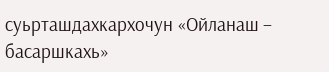суьрташдахкархочун «Ойланаш – басаршкахь»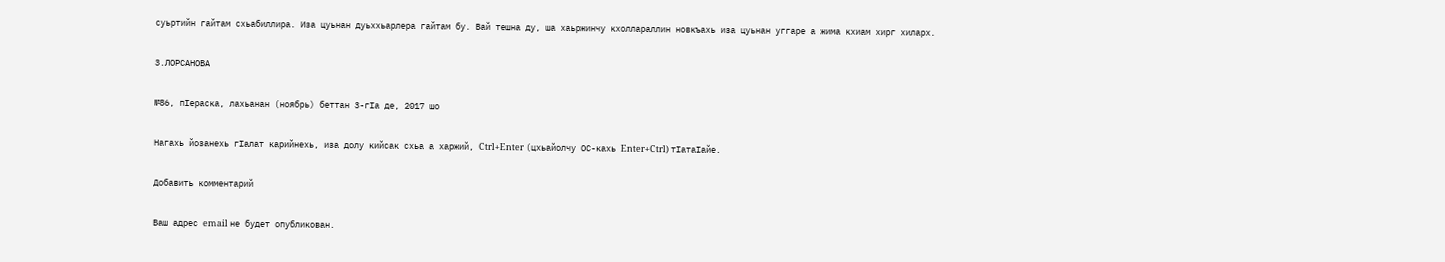суьртийн гайтам схьабиллира. Иза цуьнан дуьххьарлера гайтам бу. Вай тешна ду, ша хаьржинчу кхоллараллин новкъахь иза цуьнан уггаре а жима кхиам хирг хиларх.

З.ЛОРСАНОВА

№86, пIераска, лахьанан (ноябрь) беттан 3-гIа де, 2017 шо

Нагахь йозанехь гIалат карийнехь, иза долу кийсак схьа а харжий, Ctrl+Enter (цхьайолчу ОС-кахь Enter+Ctrl) тIатаIайе.

Добавить комментарий

Ваш адрес email не будет опубликован.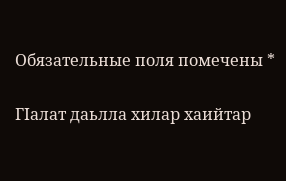Обязательные поля помечены *

ГIалат даьлла хилар хаийтар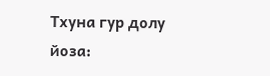Тхуна гур долу йоза: